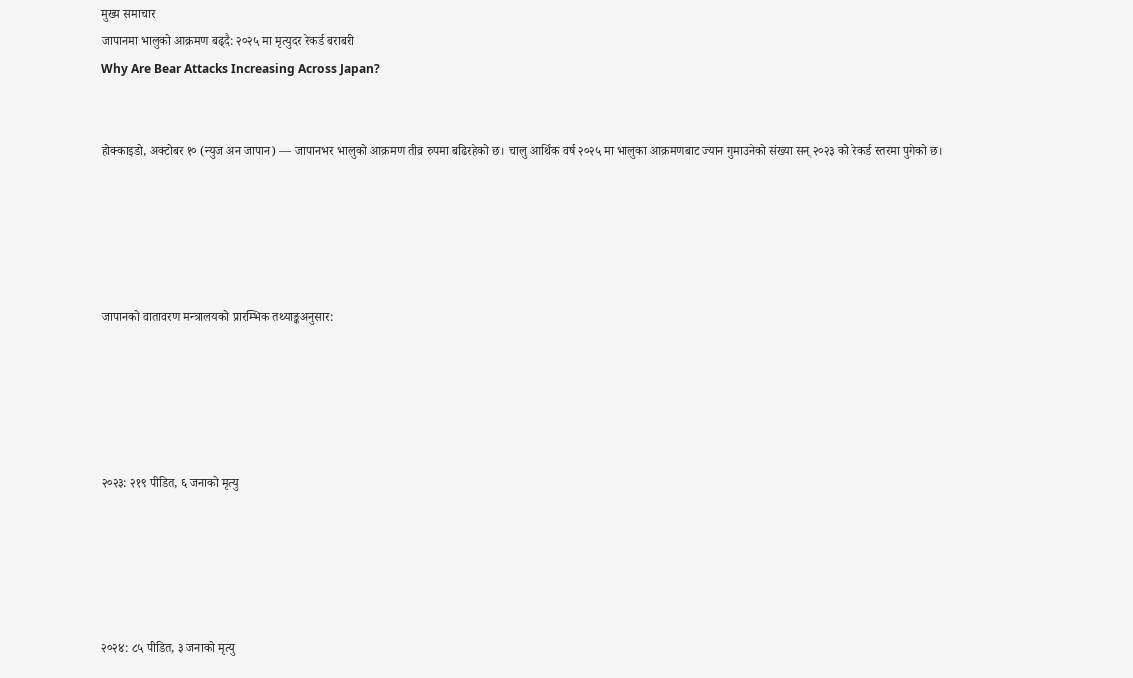मुख्य समाचार
जापानमा भालुको आक्रमण बढ्दै: २०२५ मा मृत्युदर रेकर्ड बराबरी
Why Are Bear Attacks Increasing Across Japan?


होक्काइडो, अक्टोबर १० (न्युज अन जापान) — जापानभर भालुको आक्रमण तीव्र रुपमा बढिरहेको छ। चालु आर्थिक वर्ष २०२५ मा भालुका आक्रमणबाट ज्यान गुमाउनेको संख्या सन् २०२३ को रेकर्ड स्तरमा पुगेको छ।





जापानको वातावरण मन्त्रालयको प्रारम्भिक तथ्याङ्कअनुसार:





२०२३: २१९ पीडित, ६ जनाको मृत्यु





२०२४: ८५ पीडित, ३ जनाको मृत्यु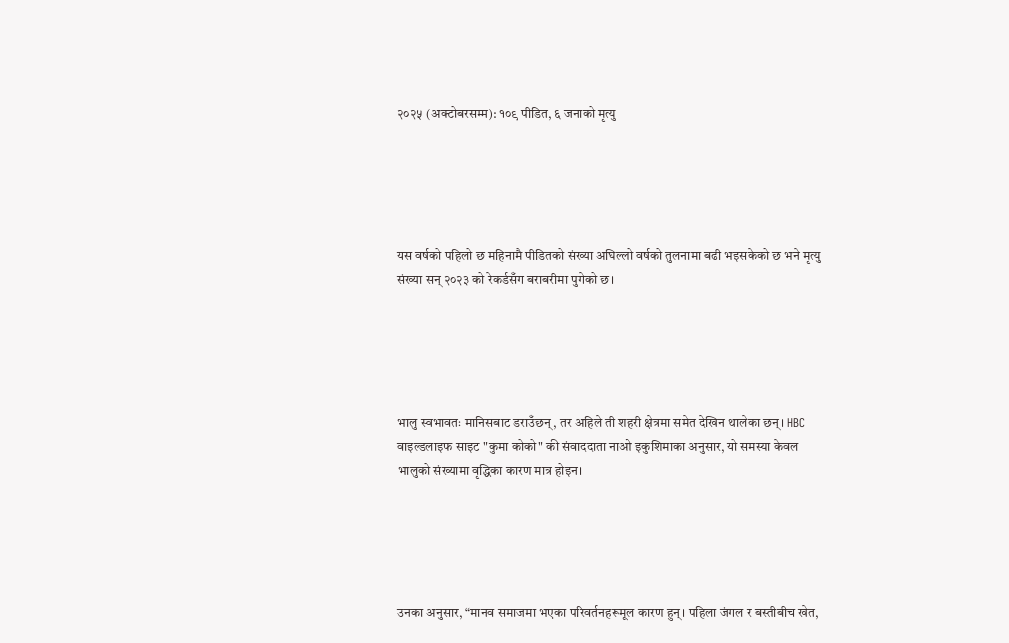२०२५ (अक्टोबरसम्म): १०९ पीडित, ६ जनाको मृत्यु





यस वर्षको पहिलो छ महिनामै पीडितको संख्या अघिल्लो वर्षको तुलनामा बढी भइसकेको छ भने मृत्यु संख्या सन् २०२३ को रेकर्डसँग बराबरीमा पुगेको छ।





भालु स्वभावतः मानिसबाट डराउँछन्, तर अहिले ती शहरी क्षेत्रमा समेत देखिन थालेका छन्। HBC वाइल्डलाइफ साइट "कुमा कोको" की संवाददाता नाओ इकुशिमाका अनुसार, यो समस्या केवल भालुको संख्यामा वृद्धिका कारण मात्र होइन।





उनका अनुसार, “मानव समाजमा भएका परिवर्तनहरूमूल कारण हुन्। पहिला जंगल र बस्तीबीच खेत,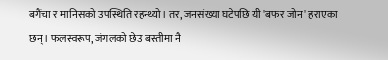बगैंचा र मानिसको उपस्थिति रहन्थ्यो। तर, जनसंख्या घटेपछि यी 'बफर जोन' हराएका छन्। फलस्वरूप, जंगलको छेउ बस्तीमा नै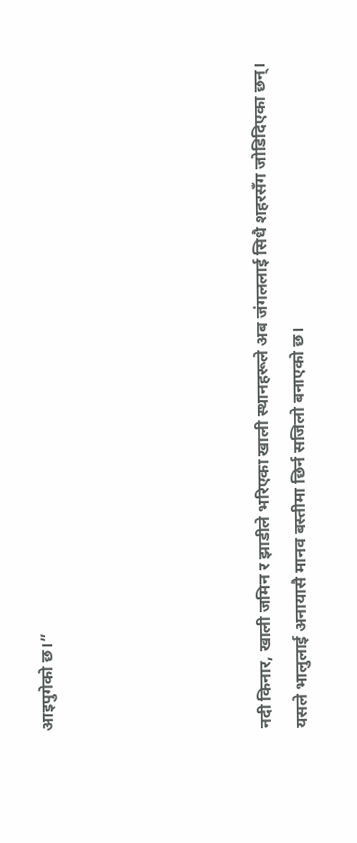आइपुगेको छ।”





नदी किनार, खाली जमिन र झाडीले भरिएका खाली स्थानहरूले अब जंगललाई सिधै शहरसँग जोडिदिएका छन्। यसले भालुलाई अनायासै मानव बस्तीमा छिर्न सजिलो बनाएको छ।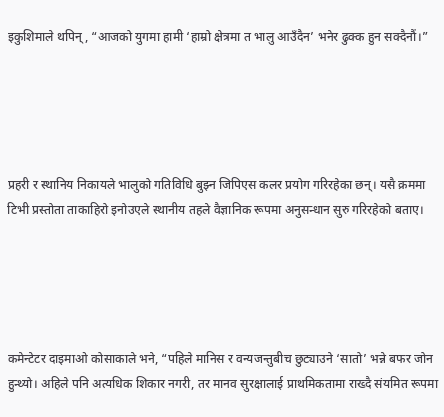इकुशिमाले थपिन्, “आजको युगमा हामी ‘हाम्रो क्षेत्रमा त भालु आउँदैन’ भनेर ढुक्क हुन सक्दैनौं।”





प्रहरी र स्थानिय निकायले भालुको गतिविधि बुझ्न जिपिएस कलर प्रयोग गरिरहेका छन्। यसै क्रममा टिभी प्रस्तोता ताकाहिरो इनोउएले स्थानीय तहले वैज्ञानिक रूपमा अनुसन्धान सुरु गरिरहेको बताए।





कमेन्टेटर दाइमाओ कोसाकाले भने, “पहिले मानिस र वन्यजन्तुबीच छुट्याउने ‘सातो’ भन्ने बफर जोन हुन्थ्यो। अहिले पनि अत्यधिक शिकार नगरी, तर मानव सुरक्षालाई प्राथमिकतामा राख्दै संयमित रूपमा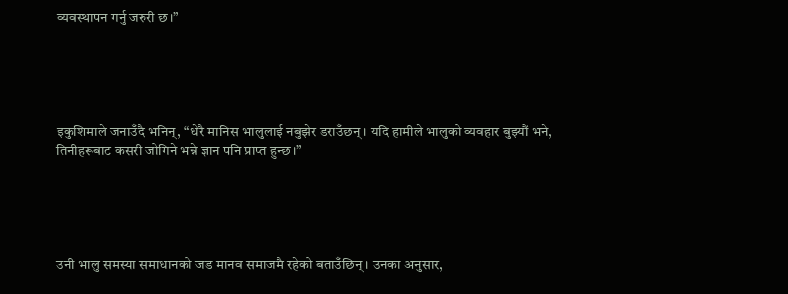व्यवस्थापन गर्नु जरुरी छ।”





इकुशिमाले जनाउँदै भनिन्, “धेरै मानिस भालुलाई नबुझेर डराउँछन्। यदि हामीले भालुको व्यवहार बुझ्यौं भने, तिनीहरूबाट कसरी जोगिने भन्ने ज्ञान पनि प्राप्त हुन्छ।”





उनी भालु समस्या समाधानको जड मानव समाजमै रहेको बताउँछिन्। उनका अनुसार,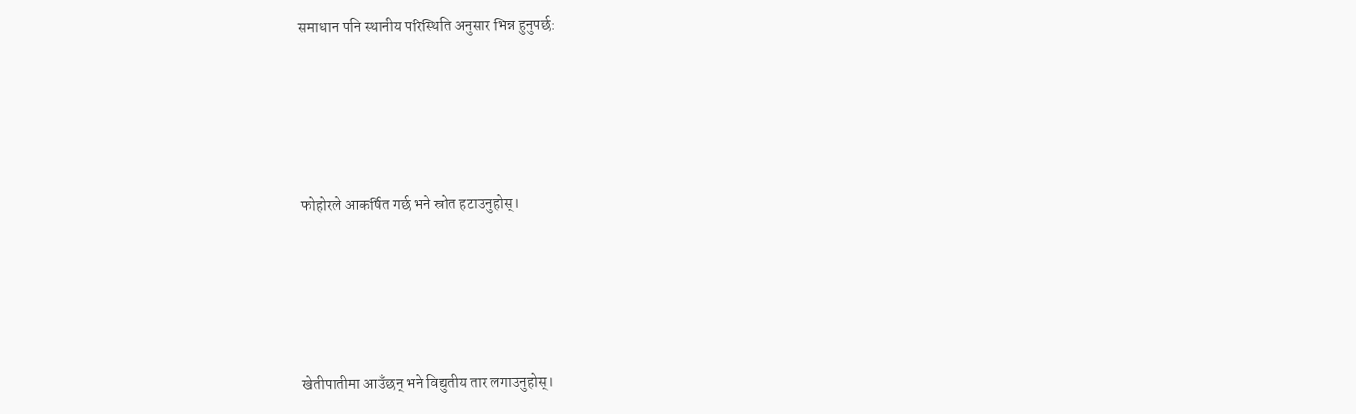समाधान पनि स्थानीय परिस्थिति अनुसार भिन्न हुनुपर्छ:





फोहोरले आकर्षित गर्छ भने स्रोत हटाउनुहोस्।





खेतीपातीमा आउँछन् भने विद्युतीय तार लगाउनुहोस्।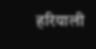हरियाली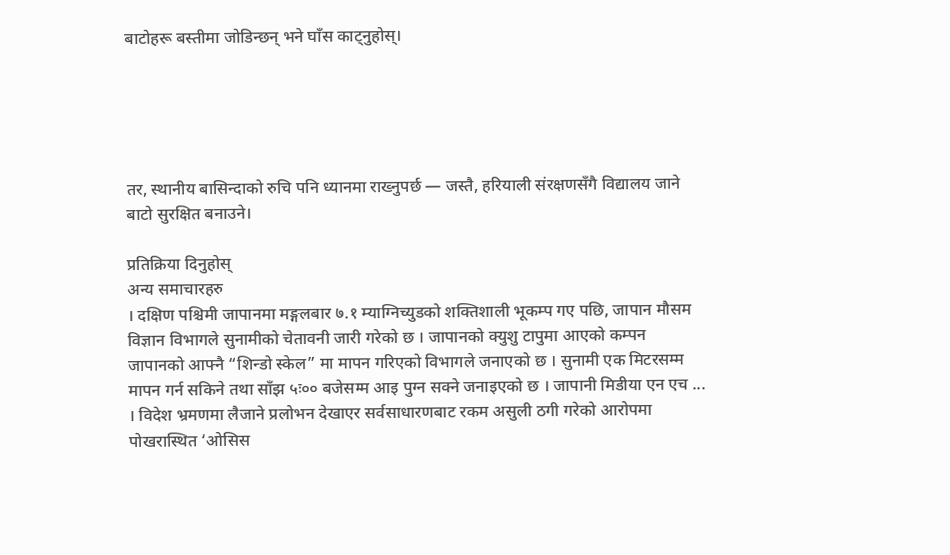बाटोहरू बस्तीमा जोडिन्छन् भने घाँस काट्नुहोस्।





तर, स्थानीय बासिन्दाको रुचि पनि ध्यानमा राख्नुपर्छ — जस्तै, हरियाली संरक्षणसँगै विद्यालय जाने बाटो सुरक्षित बनाउने।

प्रतिक्रिया दिनुहोस्
अन्य समाचारहरु
। दक्षिण पश्चिमी जापानमा मङ्गलबार ७.१ म्याग्निच्युडको शक्तिशाली भूकम्प गए पछि, जापान मौसम विज्ञान विभागले सुनामीको चेतावनी जारी गरेको छ । जापानको क्युशु टापुमा आएको कम्पन जापानको आफ्नै “शिन्डो स्केल” मा मापन गरिएको विभागले जनाएको छ । सुनामी एक मिटरसम्म मापन गर्न सकिने तथा साँझ ५ः०० बजेसम्म आइ पुग्न सक्ने जनाइएको छ । जापानी मिडीया एन एच ...
। विदेश भ्रमणमा लैजाने प्रलोभन देखाएर सर्वसाधारणबाट रकम असुली ठगी गरेको आरोपमा पोखरास्थित ‘ओसिस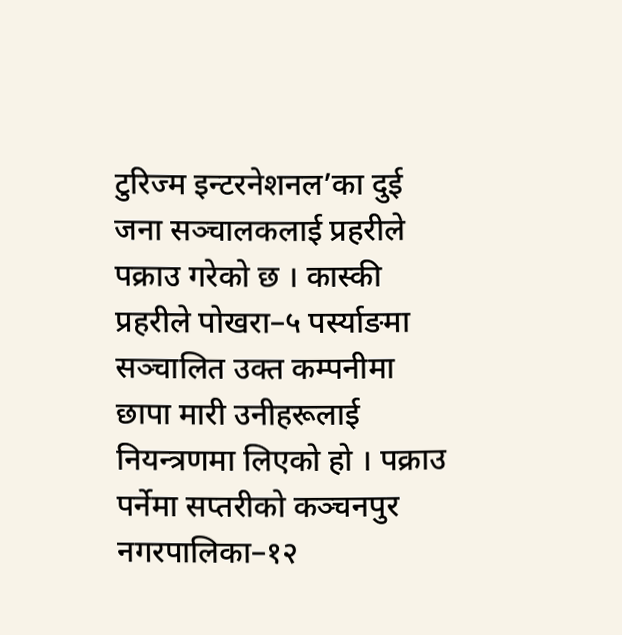टुरिज्म इन्टरनेशनल’का दुई जना सञ्चालकलाई प्रहरीले पक्राउ गरेको छ । कास्की प्रहरीले पोखरा–५ पर्स्याङमा सञ्चालित उक्त कम्पनीमा छापा मारी उनीहरूलाई नियन्त्रणमा लिएको हो । पक्राउ पर्नेमा सप्तरीको कञ्चनपुर नगरपालिका–१२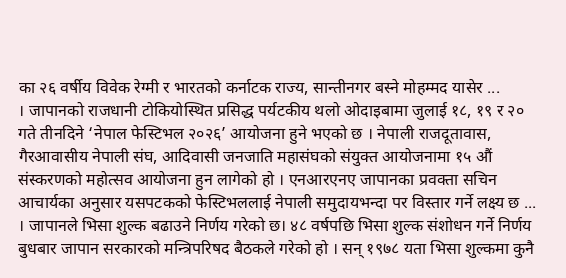का २६ वर्षीय विवेक रेग्मी र भारतको कर्नाटक राज्य, सान्तीनगर बस्ने मोहम्मद यासेर ...
। जापानको राजधानी टोकियोस्थित प्रसिद्ध पर्यटकीय थलो ओदाइबामा जुलाई १८, १९ र २० गते तीनदिने ‘नेपाल फेस्टिभल २०२६’ आयोजना हुने भएको छ । नेपाली राजदूतावास, गैरआवासीय नेपाली संघ, आदिवासी जनजाति महासंघको संयुक्त आयोजनामा १५ औं संस्करणको महोत्सव आयोजना हुन लागेको हो । एनआरएनए जापानका प्रवक्ता सचिन आचार्यका अनुसार यसपटकको फेस्टिभललाई नेपाली समुदायभन्दा पर विस्तार गर्ने लक्ष्य छ ...
। जापानले भिसा शुल्क बढाउने निर्णय गरेको छ। ४८ वर्षपछि भिसा शुल्क संशोधन गर्ने निर्णय बुधबार जापान सरकारको मन्त्रिपरिषद बैठकले गरेको हो । सन् १९७८ यता भिसा शुल्कमा कुनै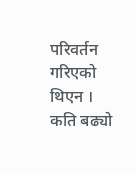परिवर्तन गरिएको थिएन । कति बढ्यो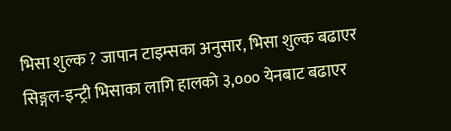भिसा शुल्क ? जापान टाइम्सका अनुसार, भिसा शुल्क बढाएर सिङ्गल-इन्ट्री भिसाका लागि हालको ३,००० येनबाट बढाएर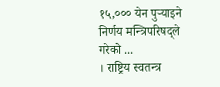१५,००० येन पुर्‍याइने निर्णय मन्त्रिपरिषद्ले गरेको ...
। राष्ट्रिय स्वतन्त्र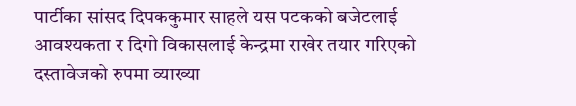पार्टीका सांसद दिपककुमार साहले यस पटकको बजेटलाई आवश्यकता र दिगो विकासलाई केन्द्रमा राखेर तयार गरिएको दस्तावेजको रुपमा व्याख्या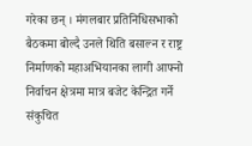गरेका छन् । मंगलबार प्रतिनिधिसभाको बैठकमा बोल्दै उनले थिति बसाल्न र राष्ट्र निर्माणको महाअभियानका लागी आफ्नो निर्वाचन क्षेत्रमा मात्र बजेट केन्द्रित गर्ने संकुचित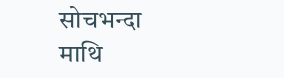सोचभन्दा माथि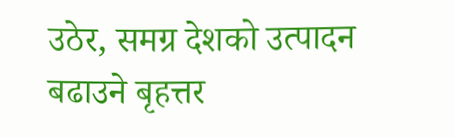उठेर, समग्र देशको उत्पादन बढाउने बृहत्तर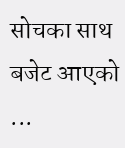सोचका साथ बजेट आएको ...